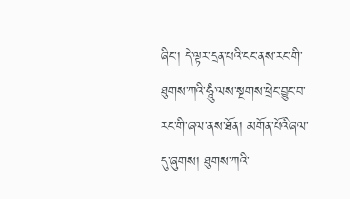ཞིང་། དེ་ལྟར་དྲན་པའི་ངང་ནས་རང་གི་ཐུགས་ཀའི་ཧཱུཾ་ལས་སྔགས་ཕྲེང་བྱུང་བ་རང་གི་ཞལ་ནས་ཐོན། མགོན་པོའིཞལ་དུ་ཞུགས། ཐུགས་ཀའི་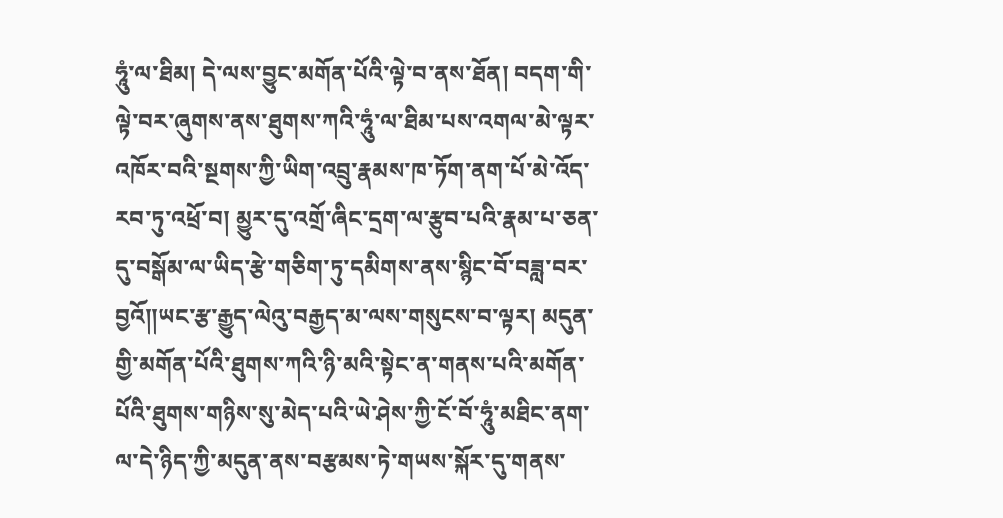ཧཱུཾ་ལ་ཐིམ། དེ་ལས་བྱུང་མགོན་པོའི་ལྟེ་བ་ནས་ཐོན། བདག་གི་ལྟེ་བར་ཞུགས་ནས་ཐུགས་ཀའི་ཧཱུཾ་ལ་ཐིམ་པས་འགལ་མེ་ལྟར་འཁོར་བའི་སྔགས་ཀྱི་ཡིག་འབྲུ་རྣམས་ཁ་ཏོག་ནག་པོ་མེ་འོད་རབ་ཏུ་འཕྲོ་བ། མྱུར་དུ་འགྲོ་ཞིང་དྲག་ལ་རྩུབ་པའི་རྣམ་པ་ཅན་དུ་བསྒོམ་ལ་ཡིད་རྩེ་གཅིག་ཏུ་དམིགས་ནས་སྙིང་བོ་བཟླ་བར་བྱའོ༎ཡང་རྩ་རྒྱུད་ལེའུ་བརྒྱད་མ་ལས་གསུངས་བ་ལྟར། མདུན་གྱི་མགོན་པོའི་ཐུགས་ཀའི་ཉི་མའི་སྟེང་ན་གནས་པའི་མགོན་པོའི་ཐུགས་གཉིས་སུ་མེད་པའི་ཡེ་ཤེས་ཀྱི་ངོ་བོ་ཧཱུཾ་མཐིང་ནག་ལ་དེ་ཉིད་ཀྱི་མདུན་ནས་བརྩམས་ཏེ་གཡས་སྐོར་དུ་གནས་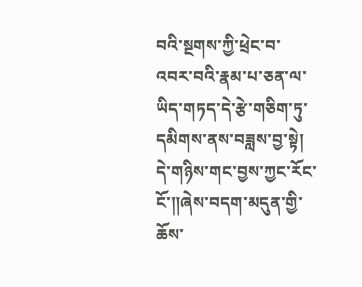བའི་སྔགས་ཀྱི་ཕྲེང་བ་འབར་བའི་རྣམ་པ་ཅན་ལ་ཡིད་གཏད་དེ་རྩེ་གཅིག་ཏུ་དམིགས་ནས་བཟླས་བྱ་སྟེ། དེ་གཉིས་གང་བྱས་ཀྱང་རོང་ངོ་༎ཞེས་བདག་མདུན་གྱི་ཆོས་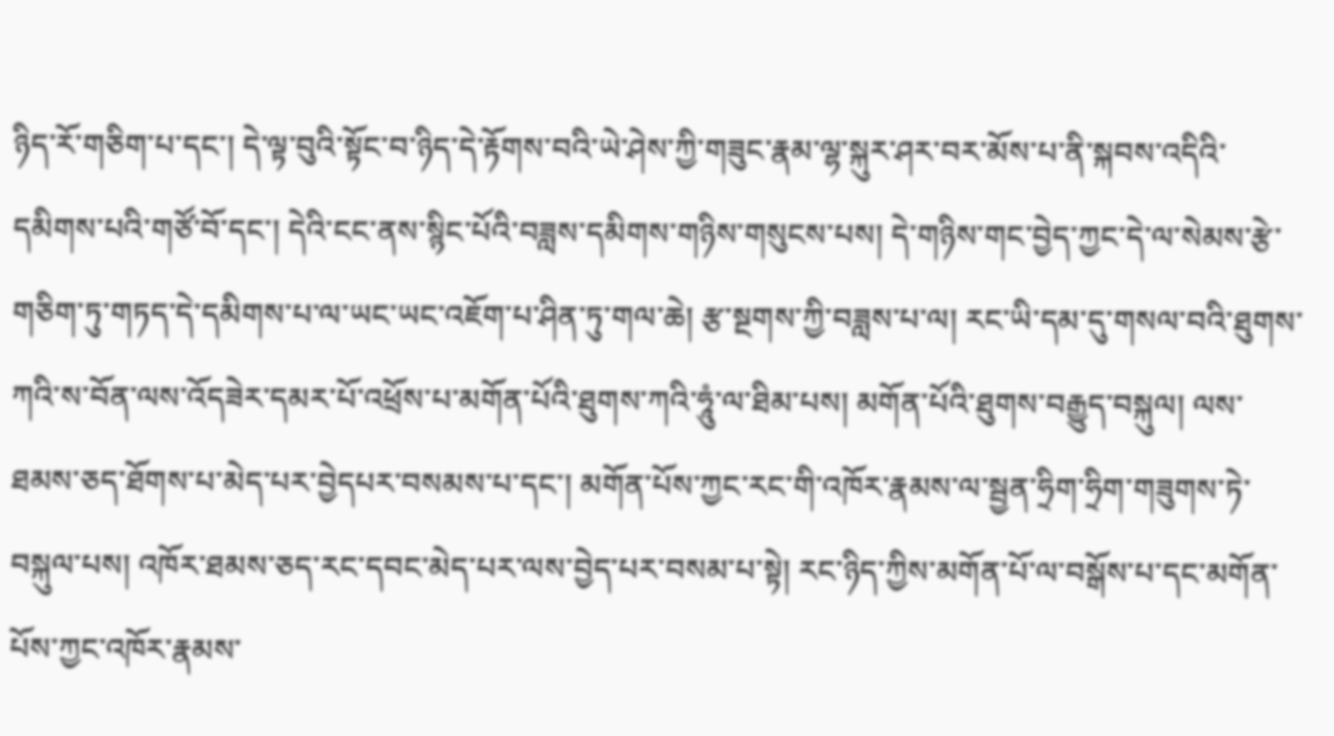ཉིད་རོ་གཅིག་པ་དང་། དེ་ལྟ་བུའི་སྟོང་བ་ཉིད་དེ་རྟོགས་བའི་ཡེ་ཤེས་ཀྱི་གཟུང་རྣམ་ལྷ་སྐུར་ཤར་བར་མོས་པ་ནི་སྐབས་འདིའི་དམིགས་པའི་གཙོ་བོ་དང་། དེའི་ངང་ནས་སྙིང་པོའི་བཟླས་དམིགས་གཉིས་གསུངས་པས། དེ་གཉིས་གང་བྱེད་ཀྱང་དེ་ལ་སེམས་རྩེ་གཅིག་ཏུ་གཏད་དེ་དམིགས་པ་ལ་ཡང་ཡང་འཇོག་པ་ཤིན་ཏུ་གལ་ཆེ། རྩ་སྔགས་ཀྱི་བཟླས་པ་ལ། རང་ཡི་དམ་དུ་གསལ་བའི་ཐུགས་ཀའི་ས་བོན་ལས་འོདཟེར་དམར་པོ་འཕྲོས་པ་མགོན་པོའི་ཐུགས་ཀའི་ཧཱུཾ་ལ་ཐིམ་པས། མགོན་པོའི་ཐུགས་བརྒྱུད་བསྐུལ། ལས་ཐམས་ཅད་ཐོགས་པ་མེད་པར་བྱེདཔར་བསམས་པ་དང་། མགོན་པོས་ཀྱང་རང་གི་འཁོར་རྣམས་ལ་སྦྱན་ཧྲིག་ཧྲིག་གཟུགས་ཏེ་བསྐུལ་པས། འཁོར་ཐམས་ཅད་རང་དབང་མེད་པར་ལས་བྱེད་པར་བསམ་པ་སྟེ། རང་ཉིད་ཀྱིས་མགོན་པོ་ལ་བསྒོས་པ་དང་མགོན་པོས་ཀྱང་འཁོར་རྣམས་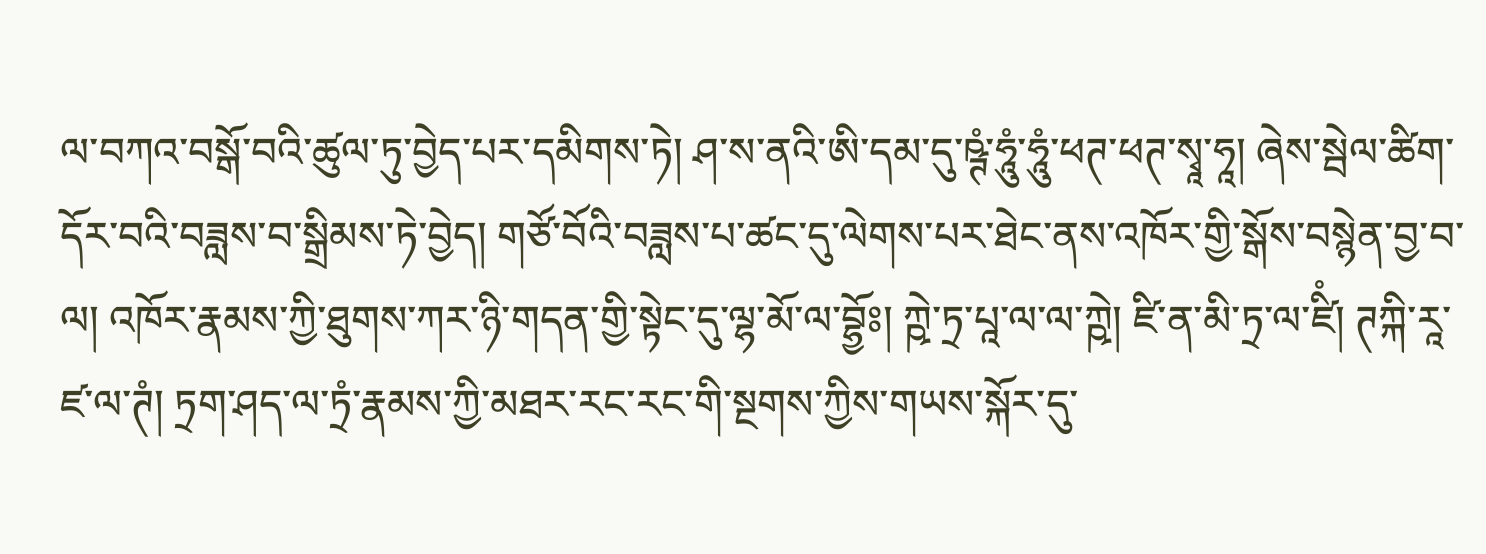ལ་བཀའ་བསྒོ་བའི་ཚུལ་ཏུ་བྱེད་པར་དམིགས་ཏེ། ཤ་ས་ནའི་ཨི་དམ་དུ་ཥྚཾ་ཧཱུཾ་ཧཱུཾ་ཕཊ་ཕཊ་སྭཱ་ཧཱ། ཞེས་སྦེལ་ཚིག་དོར་བའི་བཟླས་བ་སྒྲིམས་ཏེ་བྱེད། གཙོ་བོའི་བཟླས་པ་ཚང་དུ་ལེགས་པར་ཐེང་ནས་འཁོར་གྱི་སྒོས་བསྙེན་བྱ་བ་ལ། འཁོར་རྣམས་ཀྱི་ཐུགས་ཀར་ཉི་གདན་གྱི་སྟེང་དུ་ལྷ་མོ་ལ་བྷྱོཿ། ཀྵེ་ཏྲ་པཱ་ལ་ལ་ཀྵེ། ཛི་ན་མི་ཏྲ་ལ་ཛིཾ། ཊཀྐི་རཱ་ཛ་ལ་ཊཾ། ཏྲག་ཤད་ལ་ཏྲཾ་རྣམས་ཀྱི་མཐར་རང་རང་གི་སྔགས་ཀྱིས་གཡས་སྐོར་དུ་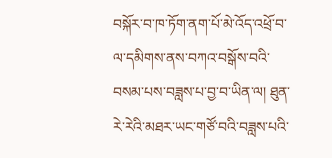བསྐོར་བ་ཁ་ཏོག་ནག་པོ་མེ་འོད་འཕྲོ་བ་ལ་དམིགས་ནས་བཀའ་བསྒོས་བའི་བསམ་པས་བཟླས་པ་བྱ་བ་ཡིན་ལ། ཐུན་རེ་རེའི་མཐར་ཡང་གཙོ་བའི་བཟླས་པའི་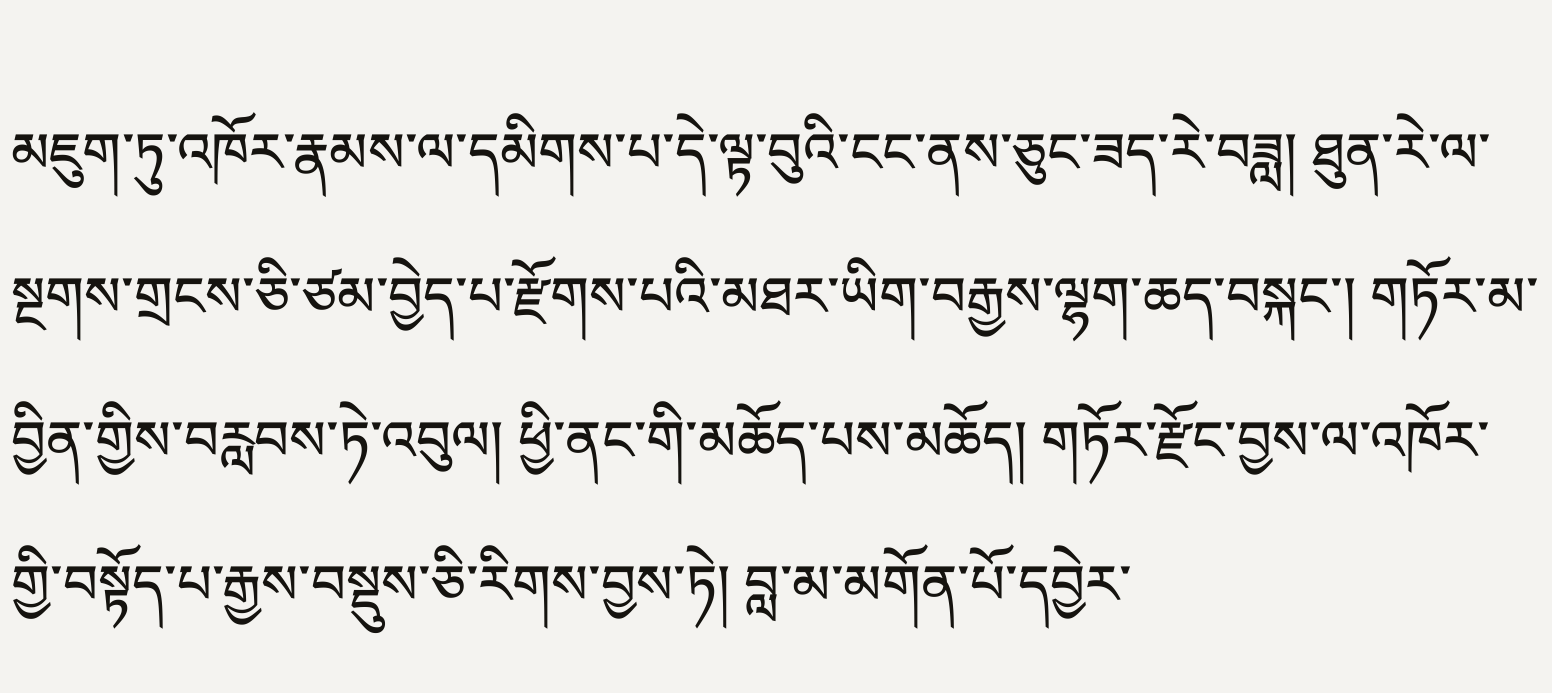མཇུག་ཏུ་འཁོར་རྣམས་ལ་དམིགས་པ་དེ་ལྟ་བུའི་ངང་ནས་ཅུང་ཟད་རེ་བཟླ། ཐུན་རེ་ལ་སྔགས་གྲངས་ཅི་ཙམ་བྱེད་པ་རྫོགས་པའི་མཐར་ཡིག་བརྒྱས་ལྷག་ཆད་བསྐང་། གཏོར་མ་བྱིན་གྱིས་བརླབས་ཏེ་འབུལ། ཕྱི་ནང་གི་མཆོད་པས་མཆོད། གཏོར་རྫོང་བྱས་ལ་འཁོར་གྱི་བསྟོད་པ་རྒྱས་བསྡུས་ཅི་རིགས་བྱས་ཏེ། བླ་མ་མགོན་པོ་དབྱེར་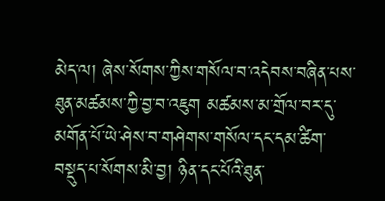མེད་ལ། ཞེས་སོགས་ཀྱིས་གསོལ་བ་འདེབས་བཞིན་པས་ཐུན་མཚམས་ཀྱི་བྱ་བ་འཇུག མཚམས་མ་གྲོལ་བར་དུ་མགོན་པོ་ཡེ་ཤེས་བ་གཤེགས་གསོལ་དང་དམ་ཚིག་བསྡུད་པ་སོགས་མི་བྱ། ཉིན་དང་པོའི་ཐུན་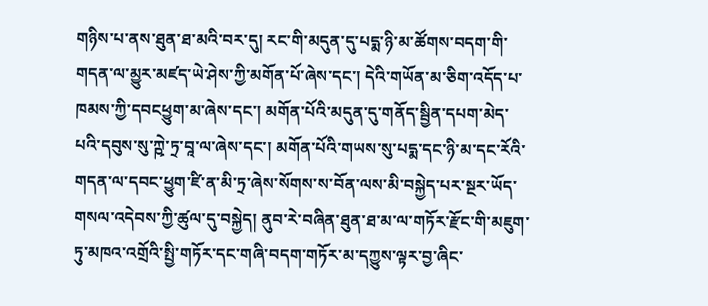གཉིས་པ་ནས་ཐུན་ཐ་མའི་བར་དུ། རང་གི་མདུན་དུ་པདྨ་ཉི་མ་ཚོགས་བདག་གི་གདན་ལ་མྱུར་མཛད་ཡེ་ཤེས་ཀྱི་མགོན་པོ་ཞེས་དང་། དེའི་གཡོན་མ་ཅིག་འདོད་པ་ཁམས་ཀྱི་དབངཕྱུག་མ་ཞེས་དང་། མགོན་པོའི་མདུན་དུ་གནོད་སྦྱིན་དཔག་མེད་པའི་དབུས་སུ་ཀྵེ་ཏྲ་བཱ་ལ་ཞེས་དང་། མགོན་པོའི་གཡས་སུ་པདྨ་དང་ཉི་མ་དང་རོའི་གདན་ལ་དབང་ཕྱུག་ཛི་ན་མི་ཏྲ་ཞེས་སོགས་ས་བོན་ལས་མི་བསྐྱེད་པར་སྔར་ཡོད་གསལ་འདེབས་ཀྱི་ཚུལ་དུ་བསྐྱེད། ནུབ་རེ་བཞིན་ཐུན་ཐ་མ་ལ་གཏོར་རྫོང་གི་མཇུག་ཏུ་མཁའ་འགྲོའི་སྤྱི་གཏོར་དང་གཞི་བདག་གཏོར་མ་དཀྱུས་ལྟར་བྱ་ཞིང་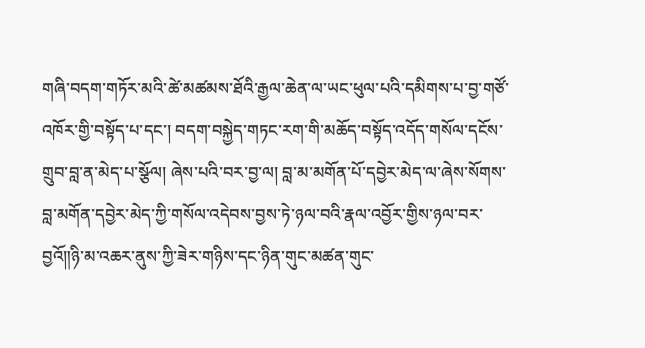གཞི་བདག་གཏོར་མའི་ཚེ་མཚམས་ཐོའི་རྒྱལ་ཆེན་ལ་ཡང་ཕུལ་པའི་དམིགས་པ་བྱ་གཙོ་འཁོར་གྱི་བསྟོད་པ་དང་། བདག་བསྐྱེད་གཏང་རག་གི་མཆོད་བསྟོད་འདོད་གསོལ་དངོས་གྲུབ་བླ་ན་མེད་པ་སྩོལ། ཞེས་པའི་བར་བྱ་ལ། བླ་མ་མགོན་པོ་དབྱེར་མེད་ལ་ཞེས་སོགས་བླ་མགོན་དབྱེར་མེད་ཀྱི་གསོལ་འདེབས་བྱས་ཏེ་ཉལ་བའི་རྣལ་འབྱོར་གྱིས་ཉལ་བར་བྱའོ༎ཉི་མ་འཆར་ནུས་ཀྱི་ཟེར་གཉིས་དང་ཉིན་གུང་མཚན་གུང་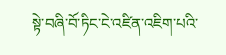སྟེ་བཞི་བོ་ཏིང་ངེ་འཛིན་འཇིག་པའི་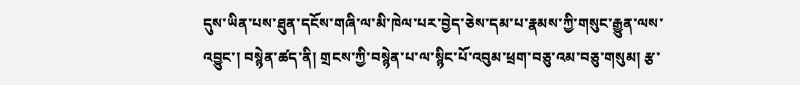དུས་ཡིན་པས་ཐུན་དངོས་གཞི་ལ་མི་ཁེལ་པར་བྱེད་ཅེས་དམ་པ་རྣམས་ཀྱི་གསུང་རྒྱུན་ལས་འབྱུང་། བསྙེན་ཚད་ནི། གྲངས་ཀྱི་བསྙེན་པ་ལ་སྙིང་པོ་འབུམ་ཕྲག་བཅུ་འམ་བཅུ་གསུམ། རྩ་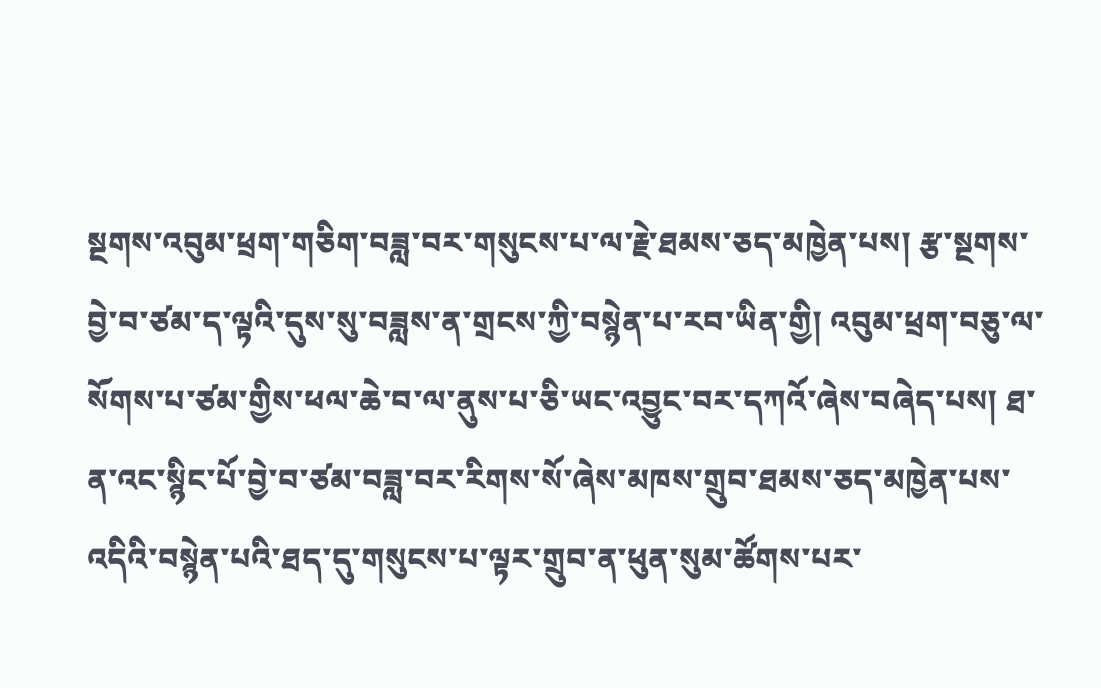སྔགས་འབུམ་ཕྲག་གཅིག་བཟླ་བར་གསུངས་པ་ལ་རྗེ་ཐམས་ཅད་མཁྱེན་པས། རྩ་སྔགས་བྱེ་བ་ཙམ་ད་ལྟའི་དུས་སུ་བཟླས་ན་གྲངས་ཀྱི་བསྙེན་པ་རབ་ཡིན་གྱི། འབུམ་ཕྲག་བཅུ་ལ་སོགས་པ་ཙམ་གྱིས་ཕལ་ཆེ་བ་ལ་ནུས་པ་ཅི་ཡང་འབྱུང་བར་དཀའོ་ཞེས་བཞེད་པས། ཐ་ན་འང་སྙིང་པོ་བྱེ་བ་ཙམ་བཟླ་བར་རིགས་སོ་ཞེས་མཁས་གྲུབ་ཐམས་ཅད་མཁྱེན་པས་འདིའི་བསྙེན་པའི་ཐད་དུ་གསུངས་པ་ལྟར་གྲུབ་ན་ཕུན་སུམ་ཚོགས་པར་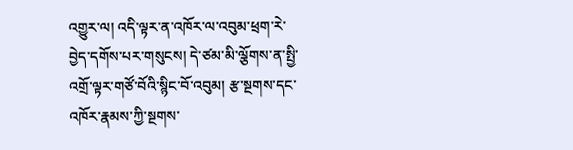འགྱུར་ལ། འདི་ལྟར་ན་འཁོར་ལ་འབུམ་ཕྲག་རེ་བྱེད་དགོས་པར་གསུངས། དེ་ཙམ་མི་ལྕོགས་ན་སྤྱི་འགྲོ་ལྟར་གཙོ་བོའི་སྙིང་བོ་འབུམ། རྩ་སྔགས་དང་འཁོར་རྣམས་ཀྱི་སྔགས་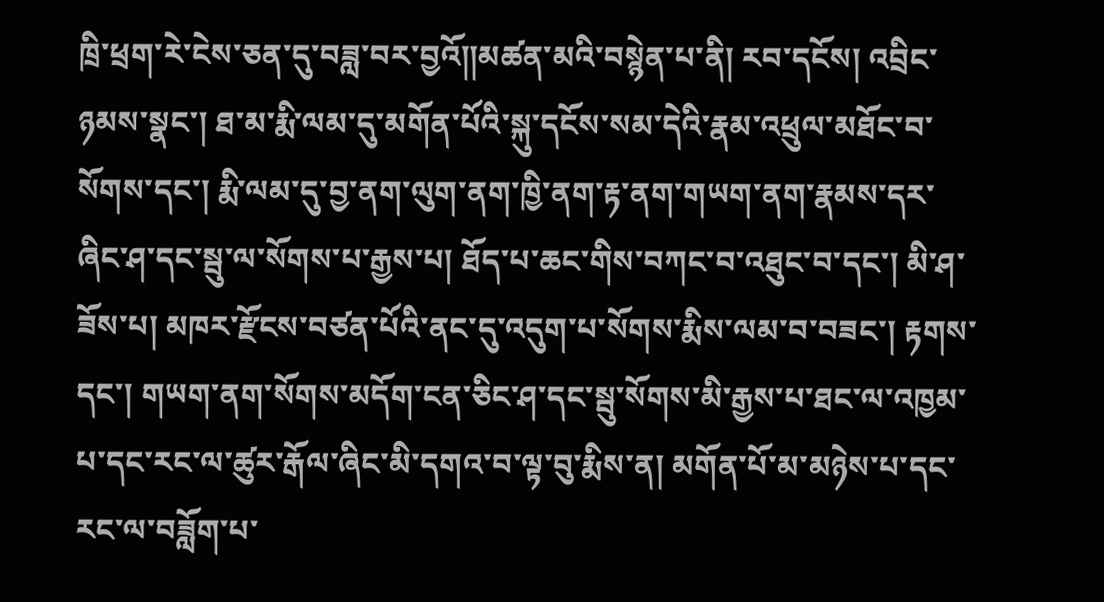ཁྲི་ཕྲག་རེ་ངེས་ཅན་དུ་བཟླ་བར་བྱའོ༎མཚན་མའི་བསྙེན་པ་ནི། རབ་དངོས། འབྲིང་ཉམས་སྣང་། ཐ་མ་རྨི་ལམ་དུ་མགོན་པོའི་སྐུ་དངོས་སམ་དེའི་རྣམ་འཕྲུལ་མཐོང་བ་སོགས་དང་། རྨི་ལམ་དུ་བྱ་ནག་ལུག་ནག་ཁྱི་ནག་རྟ་ནག་གཡག་ནག་རྣམས་དར་ཞིང་ཤ་དང་སྦུ་ལ་སོགས་པ་རྒྱས་པ། ཐོད་པ་ཆང་གིས་བཀང་བ་འཐུང་བ་དང་། མི་ཤ་ཟོས་པ། མཁར་རྫོངས་བཙན་པོའི་ནང་དུ་འདུག་པ་སོགས་རྨིས་ལམ་བ་བཟང་། རྟགས་དང་། གཡག་ནག་སོགས་མདོག་ངན་ཅིང་ཤ་དང་སྦུ་སོགས་མི་རྒྱས་པ་ཐང་ལ་འཁྱམ་པ་དང་རང་ལ་ཚུར་རྒོལ་ཞིང་མི་དགའ་བ་ལྟ་བུ་རྨིས་ན། མགོན་པོ་མ་མཉེས་པ་དང་རང་ལ་བཟློག་པ་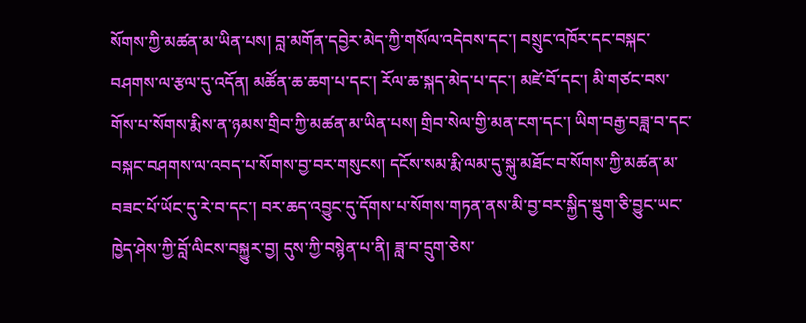སོགས་ཀྱི་མཚན་མ་ཡིན་པས། བླ་མགོན་དབྱེར་མེད་ཀྱི་གསོལ་འདེབས་དང་། བསྲུང་འཁོར་དང་བསྐང་བཤགས་ལ་རྩལ་དུ་འདོན། མཚོན་ཆ་ཆག་པ་དང་། རོལ་ཆ་སྐད་མེད་པ་དང་། མཛེ་བོ་དང་། མི་གཙང་བས་གོས་པ་སོགས་རྨིས་ན་ཉམས་གྲིབ་ཀྱི་མཚན་མ་ཡིན་པས། གྲིབ་སེལ་གྱི་མན་ངག་དང་། ཡིག་བརྒྱ་བཟླ་བ་དང་བསྐང་བཤགས་ལ་འབད་པ་སོགས་བྱ་བར་གསུངས། དངོས་སམ་རྨི་ལམ་དུ་སྐུ་མཐོང་བ་སོགས་ཀྱི་མཚན་མ་བཟང་པོ་ཡོང་དུ་རེ་བ་དང་། བར་ཆད་འབྱུང་དུ་དོགས་པ་སོགས་གཏན་ནས་མི་བྱ་བར་སྐྱིད་སྡུག་ཅི་བྱུང་ཡང་ཁྱེད་ཤེས་ཀྱི་བློ་ལིངས་བསྐྱུར་བྱ། དུས་ཀྱི་བསྙེན་པ་ནི། ཟླ་བ་དྲུག་ཅེས་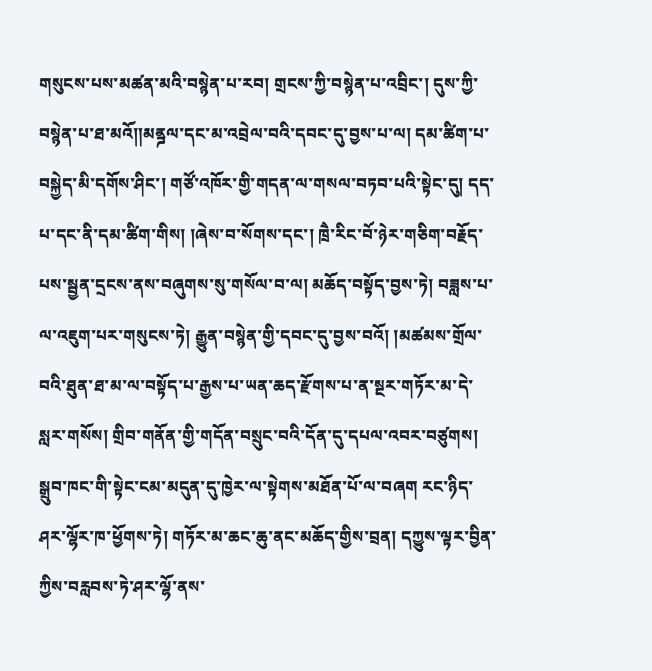གསུངས་པས་མཚན་མའི་བསྙེན་པ་རབ། གྲངས་ཀྱི་བསྙེན་པ་འབྲིང་། དུས་ཀྱི་བསྙེན་པ་ཐ་མའོ༎མནྜལ་དང་མ་འབྲེལ་བའི་དབང་དུ་བྱས་པ་ལ། དམ་ཚིག་པ་བསྐྱེད་མི་དགོས་ཤིང་། གཙོ་འཁོར་གྱི་གདན་ལ་གསལ་བཏབ་པའི་སྟེང་དུ། དད་པ་དང་ནི་དམ་ཚིག་གིས། །ཞེས་བ་སོགས་དང་། ཁྲཻ་རིང་བོ་ཉེར་གཅིག་བརྗོད་པས་སྦྱན་དྲངས་ནས་བཞུགས་སུ་གསོལ་བ་ལ། མཆོད་བསྟོད་བྱས་ཏེ། བཟླས་པ་ལ་འཇུག་པར་གསུངས་ཏེ། རྒྱུན་བསྙེན་གྱི་དབང་དུ་བྱས་བའོ། །མཚམས་གྲོལ་བའི་ཐུན་ཐ་མ་ལ་བསྟོད་པ་རྒྱས་པ་ཡན་ཆད་རྫོགས་པ་ན་སྔར་གཏོར་མ་དེ་སླར་གསོས། གྲིབ་གནོན་གྱི་གདོན་བསྲུང་བའི་དོན་དུ་དཔལ་འབར་བཙུགས། སྒྲུབ་ཁང་གི་སྟེང་ངམ་མདུན་དུ་ཁྱེར་ལ་སྟེགས་མཐོན་པོ་ལ་བཞག རང་ཉིད་ཤར་ལྷོར་ཁ་ཕྱོགས་ཏེ། གཏོར་མ་ཆང་ཆུ་ནང་མཆོད་གྱིས་བྲན། དཀྱུས་ལྟར་བྱིན་ཀྱིས་བརླབས་ཏེ་ཤར་ལྷོ་ནས་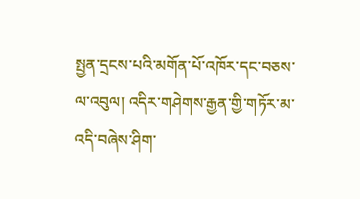སྤྱན་དྲངས་པའི་མགོན་པོ་འཁོར་དང་བཅས་ལ་འབུལ། འདིར་གཤེགས་རྒྱན་གྱི་གཏོར་མ་འདི་བཞེས་ཤིག་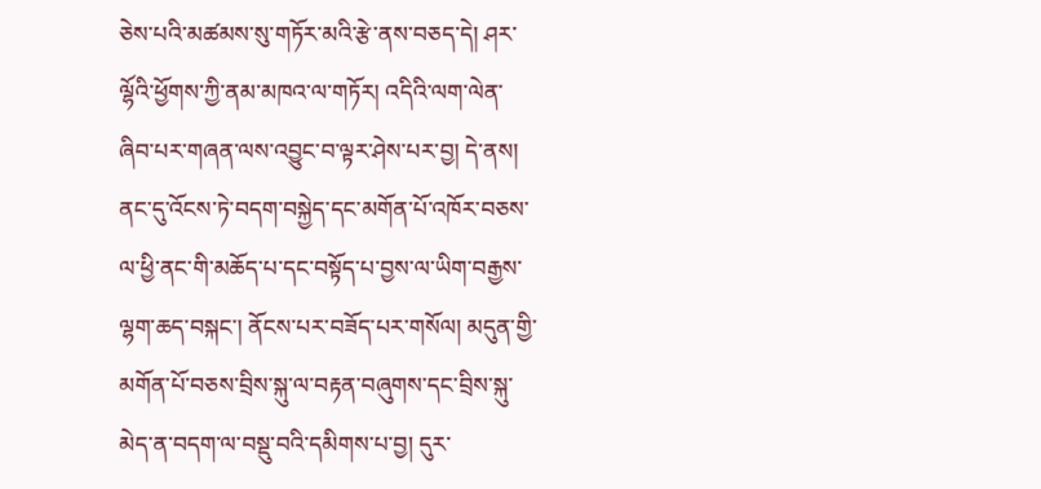ཅེས་པའི་མཚམས་སུ་གཏོར་མའི་རྩེ་ནས་བཅད་དེ། ཤར་ལྷོའི་ཕྱོགས་ཀྱི་ནམ་མཁའ་ལ་གཏོར། འདིའི་ལག་ལེན་ཞིབ་པར་གཞན་ལས་འབྱུང་བ་ལྟར་ཤེས་པར་བྱ། དེ་ནས། ནང་དུ་འོངས་ཏེ་བདག་བསྐྱེད་དང་མགོན་པོ་འཁོར་བཅས་ལ་ཕྱི་ནང་གི་མཆོད་པ་དང་བསྟོད་པ་བྱས་ལ་ཡིག་བརྒྱས་ལྷག་ཆད་བསྐང་། ནོངས་པར་བཟོད་པར་གསོལ། མདུན་གྱི་མགོན་པོ་བཅས་བྲིས་སྐུ་ལ་བརྟན་བཞུགས་དང་བྲིས་སྐུ་མེད་ན་བདག་ལ་བསྡུ་བའི་དམིགས་པ་བྱ། དུར་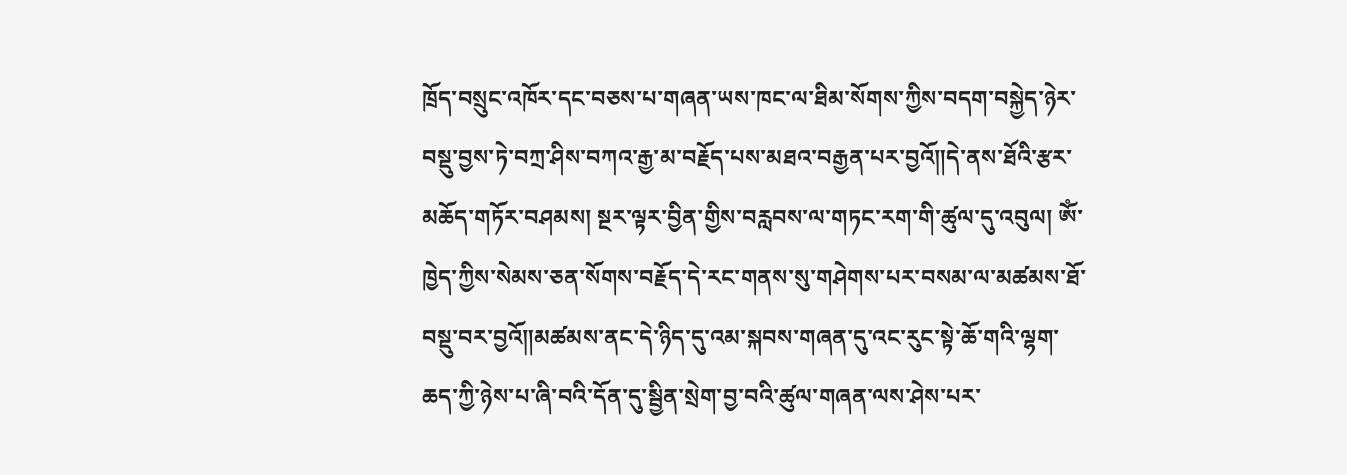ཁྲོད་བསྲུང་འཁོར་དང་བཅས་པ་གཞན་ཡས་ཁང་ལ་ཐིམ་སོགས་ཀྱིས་བདག་བསྐྱེད་ཉེར་བསྡུ་བྱས་ཏེ་བཀྲ་ཤིས་བཀའ་རྒྱ་མ་བརྗོད་པས་མཐའ་བརྒྱན་པར་བྱའོ༎དེ་ནས་ཐོའི་རྩར་མཆོད་གཏོར་བཤམས། སྔར་ལྟར་བྱིན་གྱིས་བརླབས་ལ་གཏང་རག་གི་ཚུལ་དུ་འབུལ། ཨོཾ་ཁྱེད་ཀྱིས་སེམས་ཅན་སོགས་བརྗོད་དེ་རང་གནས་སུ་གཤེགས་པར་བསམ་ལ་མཚམས་ཐོ་བསྡུ་བར་བྱའོ༎མཚམས་ནང་དེ་ཉིད་དུ་འམ་སྐབས་གཞན་དུ་འང་རུང་སྟེ་ཆོ་གའི་ལྷག་ཆད་ཀྱི་ཉེས་པ་ཞི་བའི་དོན་དུ་སྦྱིན་སྲེག་བྱ་བའི་ཚུལ་གཞན་ལས་ཤེས་པར་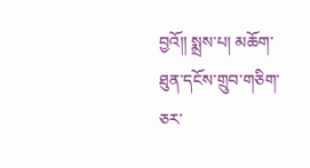བྱའོ༎ སྨྲས་པ། མཆོག་ཐུན་དངོས་གྲུབ་གཅིག་ཅར་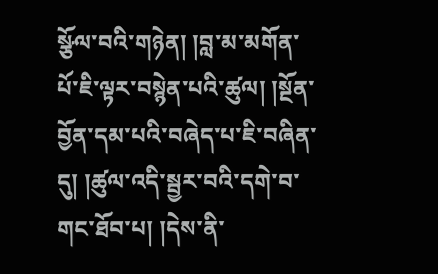སྩོལ་བའི་གཉེན། །བླ་མ་མགོན་པོ་ཇི་ལྟར་བསྙེན་པའི་ཚུལ། །སྔོན་བྱོན་དམ་པའི་བཞེད་པ་ཇི་བཞིན་དུ། །ཚུལ་འདི་སྦྱར་བའི་དགེ་བ་གང་ཐོབ་པ། །དེས་ནི་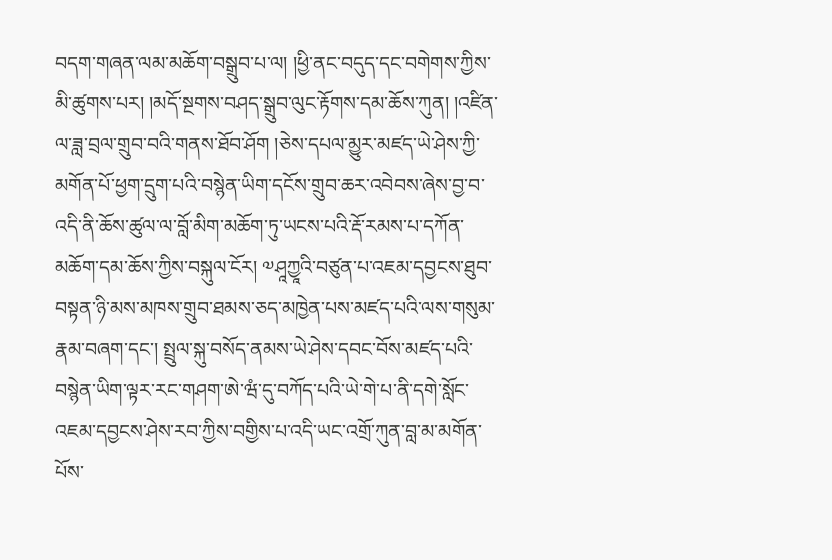བདག་གཞན་ལམ་མཆོག་བསྒྲུབ་པ་ལ། །ཕྱི་ནང་བདུད་དང་བགེགས་ཀྱིས་མི་ཚུགས་པར། །མདོ་སྔགས་བཤད་སྒྲུབ་ལུང་རྟོགས་དམ་ཆོས་ཀུན། །འཛིན་ལ་ཟླ་བྲལ་གྲུབ་བའི་གནས་ཐོབ་ཤོག །ཅེས་དཔལ་མྱུར་མཛད་ཡེ་ཤེས་ཀྱི་མགོན་པོ་ཕྱག་དྲུག་པའི་བསྙེན་ཡིག་དངོས་གྲུབ་ཆར་འབེབས་ཞེས་བྱ་བ་འདི་ནི་ཆོས་ཚུལ་ལ་བློ་མིག་མཆོག་ཏུ་ཡངས་པའི་རྡོ་རམས་པ་དཀོན་མཆོག་དམ་ཆོས་ཀྱིས་བསྐུལ་ངོར། ༧ཤཱཀྱཱའི་བཙུན་པ་འཇམ་དབྱངས་ཐུབ་བསྟན་ཉི་མས་མཁས་གྲུབ་ཐམས་ཅད་མཁྱེན་པས་མཛད་པའི་ལས་གསུམ་རྣམ་བཞག་དང་། སྤྲུལ་སྐུ་བསོད་ནམས་ཡེ་ཤེས་དབང་བོས་མཛད་པའི་བསྙེན་ཡིག་ལྟར་རང་གཤག་ཨེ་ཝཾ་དུ་བཀོད་པའི་ཡེ་གེ་པ་ནི་དགེ་སློང་འཇམ་དབྱངས་ཤེས་རབ་ཀྱིས་བགྱིས་པ་འདི་ཡང་འགྲོ་ཀུན་བླ་མ་མགོན་པོས་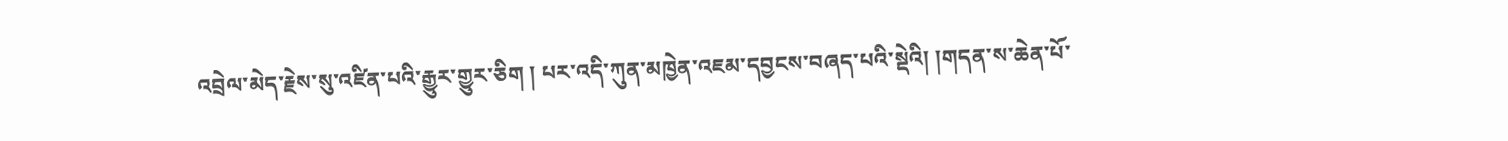འབྲེལ་མེད་རྗེས་སུ་འཛིན་པའི་རྒྱུར་གྱུར་ཅིག ། པར་འདི་ཀུན་མཁྱེན་འཇམ་དབྱངས་བཞད་པའི་སྡེའི། །གདན་ས་ཆེན་པོ་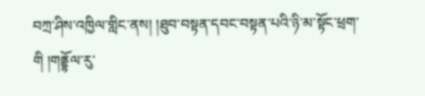བཀྲ་ཤིས་འཁྱིལ་གླིང་ནས། །ཐུབ་བསྟན་དབང་བསྟན་པའི་ཉི་མ་སྟོང་ཕྲག་གི །གནྡྷོལ་རུ་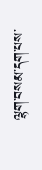ལྷག་བསམ་དག་པས་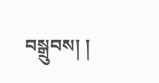བསྒྲུབས། །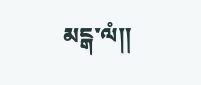མངྒ་ལཾ༎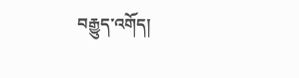བརྒྱུད་འགོད།